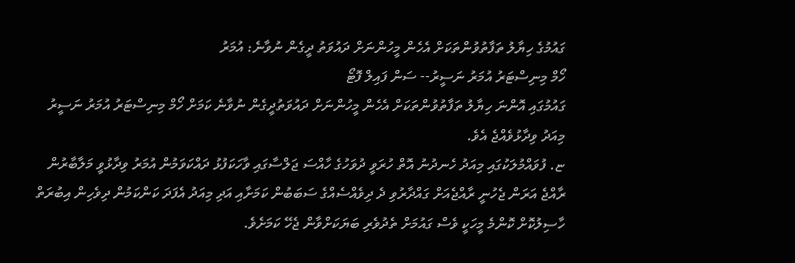ގައުމުގެ ހިޔާލު ތަފާތުވުންތަކަށް އެހެން މީހުންނަށް ދައުވަތު ދީގެން ނުވާނެ: އުމަރު
ހޯމް މިނިސްޓަރު އުމަރު ނަސީރު-- ސަން ފައިލް ފޮޓޯ
ގައުމުގައި އޮންނަ ހިޔާލު ތަފާތުވުންތަކަށް އެހެން މީހުންނަށް ދައުވަތުދީގެން ނުވާނެ ކަމަށް ހޯމް މިނިސްޓަރު އުމަރު ނަސީރު މިއަދު ވިދާޅުވެއްޖެ އެވެ.
ޏ. ފުވައްމުލަކުގައި މިއަދު ހެނދުނު އޮތް ހުރަވީ ދުވަހުގެ ހާއްސަ ޖަލްސާގައި ވާހަކަފުޅު ދައްކަވަމުން އުމަރު ވިދާޅުވީ މަލާބާރުން ރާއްޖެ އަރަން ޖެހުނީ ރާއްޖެއަށް ގައްދާރުވި ދެ ދިވެއްސެއްގެ ސަބަބުން ކަމަށާއި އަދި މިއަދު އެފަދަ ކަންކަމުން ދިވެހިން އިބުރަތް ހާސިލުކޮށް ކޮންމެ މީހަކީ ވެސް ގައުމަށް ތެދުވެރި ބަޔަކަށްވާން ޖެހޭ ކަމަށެވެ.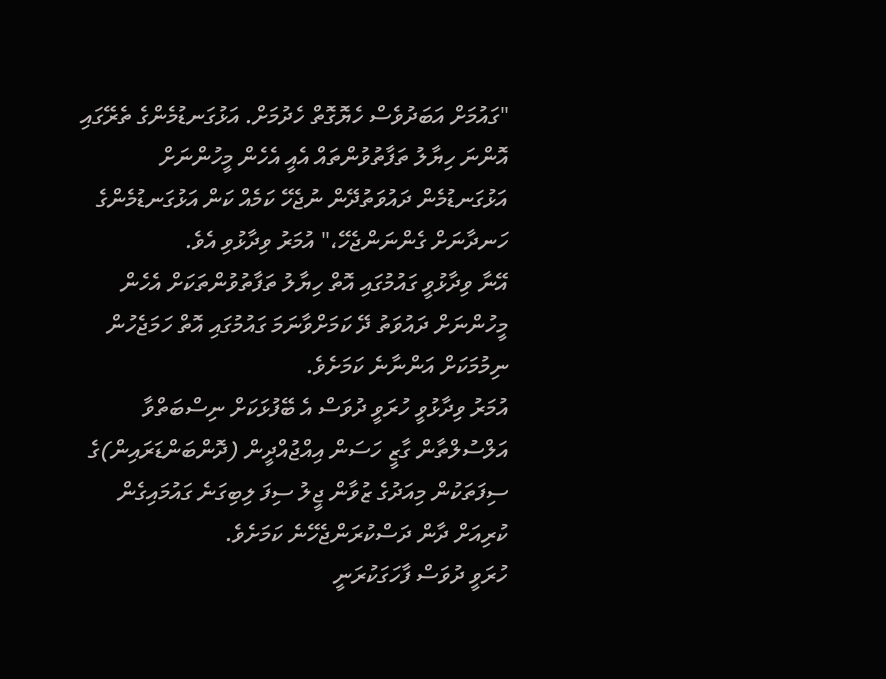"ގައުމަށް އަބަދުވެސް ހެޔޮގޮތް ހެދުމަށް. އަޅުގަނޑުމެންގެ ތެރޭގައި އޮންނަ ހިޔާލު ތަފާތުވުންތައް އެއީ އެހެން މީހުންނަށް އަޅުގަނޑުމެން ދައުވަތުދޭން ނުޖެހޭ ކަމެއް ކަން އަޅުގަނޑުމެންގެ ހަނދާނަށް ގެންނަންޖެހޭ،" އުމަރު ވިދާޅުވި އެވެ.
އޭނާ ވިދާޅުވީ ގައުމުގައި އޮތް ހިޔާލު ތަފާތުވުންތަކަށް އެހެން މީހުންނަށް ދައުވަތު ދޭ ކަމަށްވާނަމަ ގައުމުގައި އޮތް ހަމަޖެހުން ނިމުމަކަށް އަންނާނެ ކަމަށެވެ.
އުމަރު ވިދާޅުވީ ހުރަވީ ދުވަސް އެ ބޭފުޅަކަށް ނިސްބަތްވާ އަލްސުލްތާން ގާޒީ ހަސަން އިއްޖުއްދީން (ދޮންބަންޑަރައިން)ގެ ސިފަތަކުން މިއަދުގެ ޒުވާން ޖީލު ސިފަ ލިބިގަނެ ގައުމައިގެން ކުރިއަށް ދާން ދަސްކުރަންޖެހޭނެ ކަމަށެވެ.
ހުރަވީ ދުވަސް ފާހަގަކުރަނީ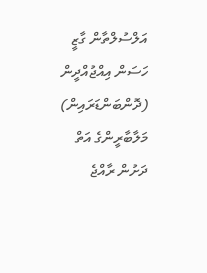އަލްސުލްތާން ގާޒީ ހަސަން އިއްޖުއްދީން (ދޮންބަންޑަރައިން) މަލާބާރީންގެ އަތް ދަށުން ރާއްޖެ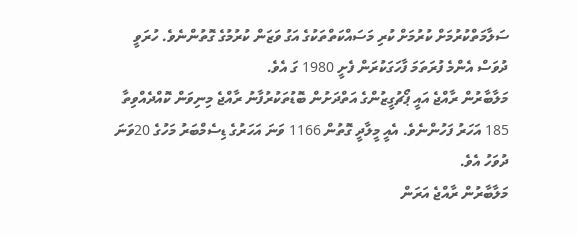ސަލާމަތްކުރުމަށް ކުރުމަށް ކުރި މަސައްކަތްތަކުގެ އަގު ވަޒަން ކުރުމުގެ ގޮތުންނެވެ. ހުރަވީ ދުވަސް އެންމެ ފުރަތަމަ ފާހަގަކުރަން ފެށީ 1980 ގަ އެވެ.
މަލާބާރުން ރާއްޖެ އައީ ޕޯޗުގީޒުންގެ އަތްދަށުން ބޮޑުތަކުރުފާނު ރާއްޖެ މިނިވަން ކޮއްދެއްވިތާ 185 އަހަރު ފަހުންނެވެ. އެއީ މީލާދީ ގޮތުން 1166 ވަނަ އަހަރުގެ ޑިސެމްބަރު މަހުގެ 20ވަނަ ދުވަހު އެވެ.
މަލާބާރުން ރާއްޖެ އަރަން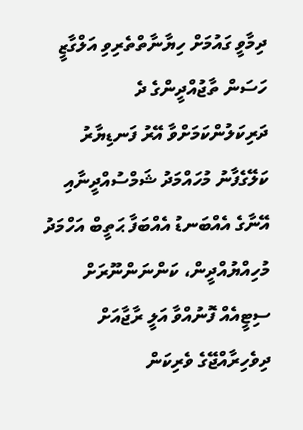ދިމާވީ ގައުމަށް ހިޔާނާތްތެރިވި އަލްގާޒީ ހަސަން ތާޖުއްދީންގެ ދެ ދަރިކަލުންކަމަށްވާ އޭރު ފަނޑިޔާރު ކަލޭގެފާނު މުހައްމަދު ޝަމްސުއްދީނާއި އޭނާގެ އެއްބަނޑު އެއްބަފާ ޙަތީބް އަހްމަދު މުހިއްޔުއްދީން، ކަންނަންނޫރަށް ސިޓީއެއް ފޮނުއްވާ އަލީ ރާޖާއަށް ދިވެހިރާއްޖޭގެ ވެރިކަން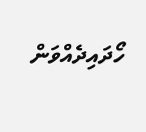ހޯދައިދެއްވަން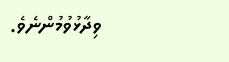ވިދާޅުވުމުންނެވެ.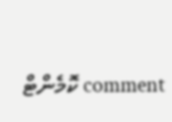comment ކޮމެންޓް